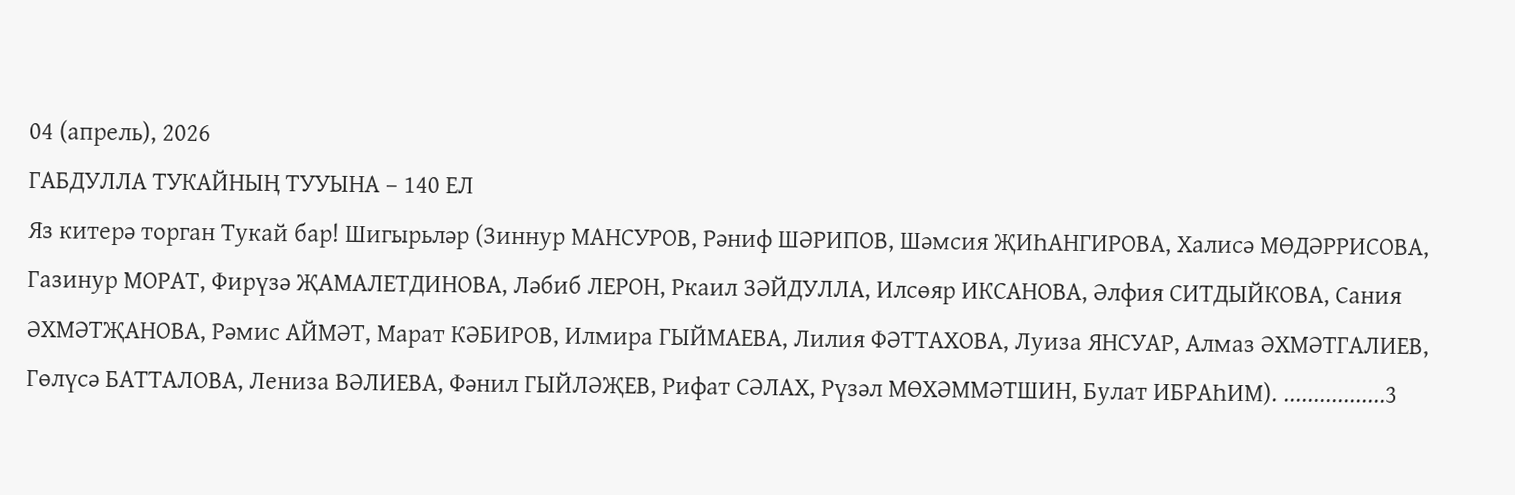04 (апрель), 2026
ГАБДУЛЛА ТУКАЙНЫҢ ТУУЫНА – 140 ЕЛ
Яз китерә торган Тукай бар! Шигырьләр (Зиннур МАНСУРОВ, Рәниф ШӘРИПОВ, Шәмсия ҖИҺАНГИРОВА, Халисә МӨДӘРРИСОВА, Газинур МОРАТ, Фирүзә ҖАМАЛЕТДИНОВА, Ләбиб ЛЕРОН, Ркаил ЗӘЙДУЛЛА, Илсөяр ИКСАНОВА, Әлфия СИТДЫЙКОВА, Сания ӘХМӘТҖАНОВА, Рәмис АЙМӘТ, Марат КӘБИРОВ, Илмира ГЫЙМАЕВА, Лилия ФӘТТАХОВА, Луиза ЯНСУАР, Алмаз ӘХМӘТГАЛИЕВ, Гөлүсә БАТТАЛОВА, Лениза ВӘЛИЕВА, Фәнил ГЫЙЛӘҖЕВ, Рифат СӘЛАХ, Рүзәл МӨХӘММӘТШИН, Булат ИБРАҺИМ). .................3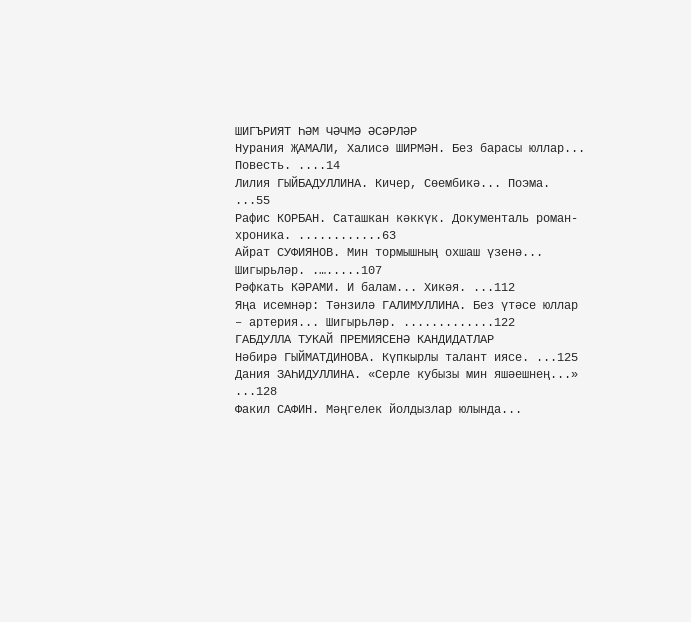ШИГЪРИЯТ ҺӘМ ЧӘЧМӘ ӘСӘРЛӘР
Нурания ҖАМАЛИ, Халисә ШИРМӘН. Без барасы юллар... Повесть. ....14
Лилия ГЫЙБАДУЛЛИНА. Кичер, Сөембикә... Поэма. ...55
Рафис КОРБАН. Саташкан кәккүк. Документаль роман-хроника. ............63
Айрат СУФИЯНОВ. Мин тормышның охшаш үзенә... Шигырьләр. .….....107
Рәфкать КӘРАМИ. И балам... Хикәя. ...112
Яңа исемнәр: Тәнзилә ГАЛИМУЛЛИНА. Без үтәсе юллар – артерия... Шигырьләр. .............122
ГАБДУЛЛА ТУКАЙ ПРЕМИЯСЕНӘ КАНДИДАТЛАР
Нәбирә ГЫЙМАТДИНОВА. Күпкырлы талант иясе. ...125
Дания ЗАҺИДУЛЛИНА. «Серле кубызы мин яшәешнең...» ...128
Факил САФИН. Мәңгелек йолдызлар юлында...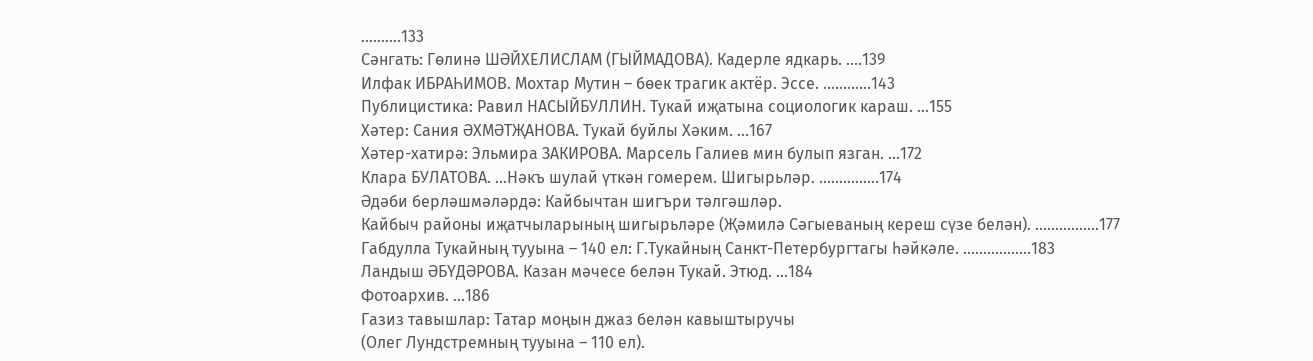...…....133
Сәнгать: Гөлинә ШӘЙХЕЛИСЛАМ (ГЫЙМАДОВА). Кадерле ядкарь. ....139
Илфак ИБРАҺИМОВ. Мохтар Мутин – бөек трагик актёр. Эссе. ............143
Публицистика: Равил НАСЫЙБУЛЛИН. Тукай иҗатына социологик караш. ...155
Хәтер: Сания ӘХМӘТҖАНОВА. Тукай буйлы Хәким. ...167
Хәтер-хатирә: Эльмира ЗАКИРОВА. Марсель Галиев мин булып язган. ...172
Клара БУЛАТОВА. ...Нәкъ шулай үткән гомерем. Шигырьләр. ...............174
Әдәби берләшмәләрдә: Кайбычтан шигъри тәлгәшләр.
Кайбыч районы иҗатчыларының шигырьләре (Җәмилә Сәгыеваның кереш сүзе белән). ................177
Габдулла Тукайның тууына – 140 ел: Г.Тукайның Санкт-Петербургтагы һәйкәле. .................183
Ландыш ӘБҮДӘРОВА. Казан мәчесе белән Тукай. Этюд. ...184
Фотоархив. ...186
Газиз тавышлар: Татар моңын джаз белән кавыштыручы
(Олег Лундстремның тууына – 110 ел).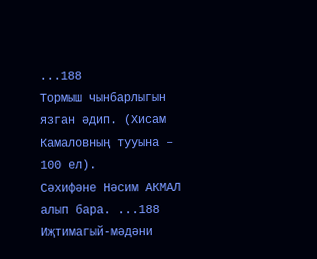...188
Тормыш чынбарлыгын язган әдип. (Хисам Камаловның тууына – 100 ел).
Сәхифәне Нәсим АКМАЛ алып бара. ...188
Иҗтимагый-мәдәни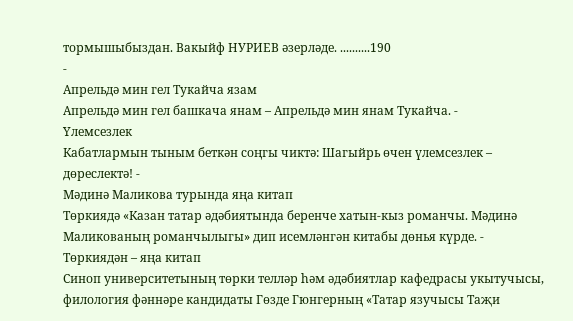тормышыбыздан. Вакыйф НУРИЕВ әзерләде. ..........190
-
Апрельдә мин гел Тукайча язам
Апрельдә мин гел башкача янам – Апрельдә мин янам Тукайча. -
Үлемсезлек
Кабатлармын тыным беткән соңгы чиктә: Шагыйрь өчен үлемсезлек – дөреслектә! -
Мәдинә Маликова турында яңа китап
Төркиядә «Казан татар әдәбиятында беренче хатын-кыз романчы. Мәдинә Маликованың романчылыгы» дип исемләнгән китабы дөнья күрде. -
Төркиядән – яңа китап
Синоп университетының төрки телләр һәм әдәбиятлар кафедрасы укытучысы, филология фәннәре кандидаты Гөзде Гюнгерның «Татар язучысы Таҗи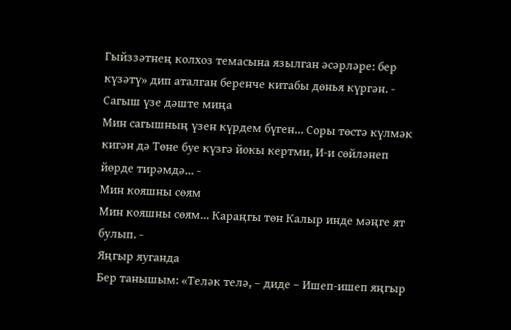Гыйззәтнең колхоз темасына язылган әсәрләре: бер күзәтү» дип аталган беренче китабы дөнья күргән. -
Сагыш үзе дәште миңа
Мин сагышның үзен күрдем бүген... Соры төстә күлмәк кигән дә Төне буе күзгә йокы кертми, И-и сөйләнеп йөрде тирәмдә... -
Мин кояшны сөям
Мин кояшны сөям... Караңгы төн Калыр инде мәңге ят булып. -
Яңгыр яуганда
Бер танышым: «Теләк телә, – диде – Ишеп-ишеп яңгыр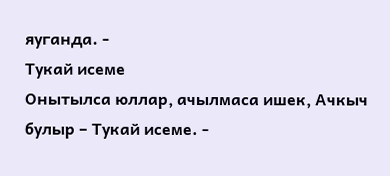яуганда. -
Тукай исеме
Онытылса юллар, ачылмаса ишек, Ачкыч булыр – Тукай исеме. -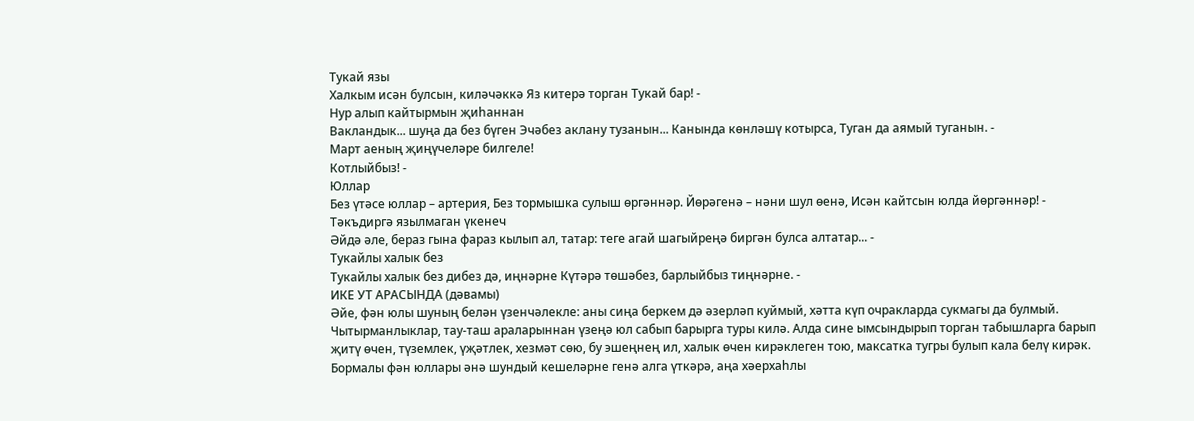Тукай язы
Халкым исән булсын, киләчәккә Яз китерә торган Тукай бар! -
Нур алып кайтырмын җиһаннан
Вакландык... шуңа да без бүген Эчәбез аклану тузанын... Канында көнләшү котырса, Туган да аямый туганын. -
Март аеның җиңүчеләре билгеле!
Котлыйбыз! -
Юллар
Без үтәсе юллар – артерия, Без тормышка сулыш өргәннәр. Йөрәгенә – нәни шул өенә, Исән кайтсын юлда йөргәннәр! -
Тәкъдиргә язылмаган үкенеч
Әйдә әле, бераз гына фараз кылып ал, татар: теге агай шагыйреңә биргән булса алтатар... -
Тукайлы халык без
Тукайлы халык без дибез дә, иңнәрне Күтәрә төшәбез, барлыйбыз тиңнәрне. -
ИКЕ УТ АРАСЫНДА (дәвамы)
Әйе, фән юлы шуның белән үзенчәлекле: аны сиңа беркем дә әзерләп куймый, хәтта күп очракларда сукмагы да булмый. Чытырманлыклар, тау-таш араларыннан үзеңә юл сабып барырга туры килә. Алда сине ымсындырып торган табышларга барып җитү өчен, түземлек, үҗәтлек, хезмәт сөю, бу эшеңнең ил, халык өчен кирәклеген тою, максатка тугры булып кала белү кирәк. Бормалы фән юллары әнә шундый кешеләрне генә алга үткәрә, аңа хәерхаһлы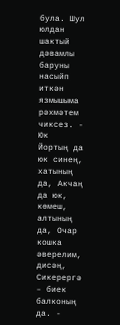була. Шул юлдан шактый дәвамлы баруны насыйп иткән язмышыма рәхмәтем чиксез. -
Юк
Йортың да юк синең, хатының да, Акчаң да юк, көмеш, алтының да, Очар кошка әверелим, дисәң, Сикерергә – биек балконың да. -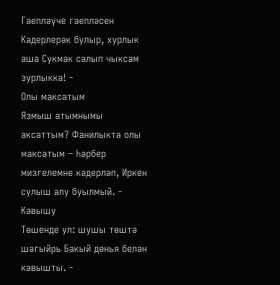Гаепләүче гаепләсен
Кадерлерәк булыр, хурлык аша Сукмак салып чыксам зурлыкка! -
Олы максатым
Язмыш атымнымы аксаттым? Фанилыкта олы максатым – Һәрбер мизгелемне кадерләп, Иркен сулыш алу буылмый. -
Кавышу
Төшенде ул: шушы төштә шагыйрь Бакый дөнья белән кавышты. -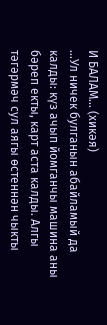И БАЛАМ... (хикәя)
...Ул ничек булганын абайламый да калды: күз ачып йомганчы машина аны бәреп екты, карт аста калды. Алгы тәгәрмәч сул аягы өстеннән чыкты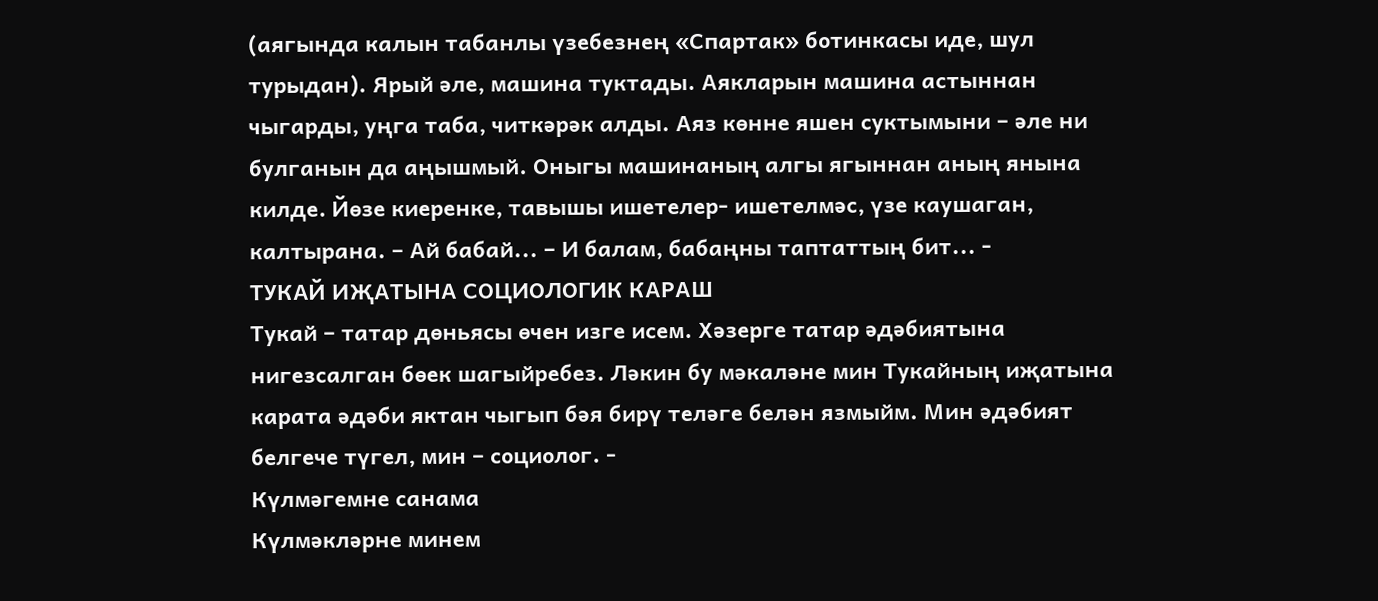(аягында калын табанлы үзебезнең «Спартак» ботинкасы иде, шул турыдан). Ярый әле, машина туктады. Аякларын машина астыннан чыгарды, уңга таба, читкәрәк алды. Аяз көнне яшен суктымыни – әле ни булганын да аңышмый. Оныгы машинаның алгы ягыннан аның янына килде. Йөзе киеренке, тавышы ишетелер- ишетелмәс, үзе каушаган, калтырана. – Ай бабай... – И балам, бабаңны таптаттың бит... -
ТУКАЙ ИҖАТЫНА СОЦИОЛОГИК КАРАШ
Тукай – татар дөньясы өчен изге исем. Хәзерге татар әдәбиятына нигезсалган бөек шагыйребез. Ләкин бу мәкаләне мин Тукайның иҗатына карата әдәби яктан чыгып бәя бирү теләге белән язмыйм. Мин әдәбият белгече түгел, мин – социолог. -
Күлмәгемне санама
Күлмәкләрне минем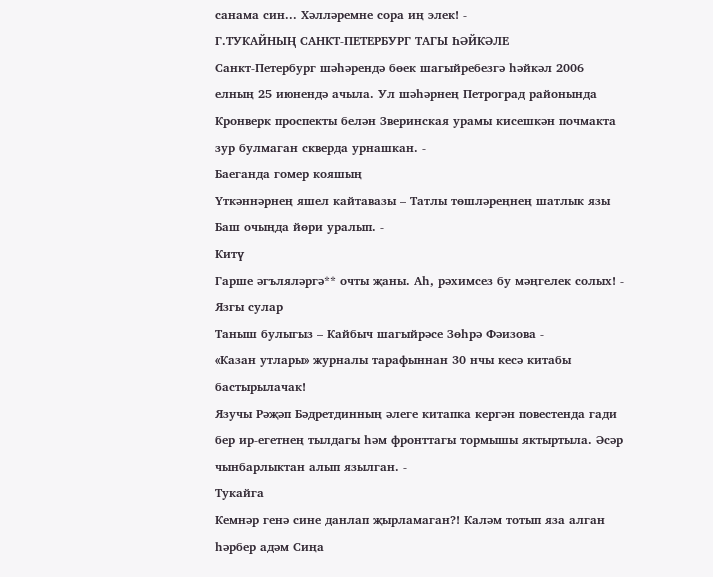санама син... Хәлләремне сора иң элек! -
Г.ТУКАЙНЫҢ САНКТ-ПЕТЕРБУРГ ТАГЫ ҺӘЙКӘЛЕ
Санкт-Петербург шәһәрендә бөек шагыйребезгә һәйкәл 2006 елның 25 июнендә ачыла. Ул шәһәрнең Петроград районында Кронверк проспекты белән Зверинская урамы кисешкән почмакта зур булмаган скверда урнашкан. -
Баеганда гомер кояшың
Үткәннәрнең яшел кайтавазы – Татлы төшләреңнең шатлык язы Баш очыңда йөри уралып. -
Китү
Гарше әгъляләргә** очты җаны. Аһ, рәхимсез бу мәңгелек солых! -
Язгы сулар
Таныш булыгыз – Кайбыч шагыйрәсе Зөһрә Фәизова -
«Казан утлары» журналы тарафыннан 30 нчы кесә китабы бастырылачак!
Язучы Рәҗәп Бәдретдинның әлеге китапка кергән повестенда гади бер ир-егетнең тылдагы һәм фронттагы тормышы яктыртыла. Әсәр чынбарлыктан алып язылган. -
Тукайга
Кемнәр генә сине данлап җырламаган?! Каләм тотып яза алган һәрбер адәм Сиңа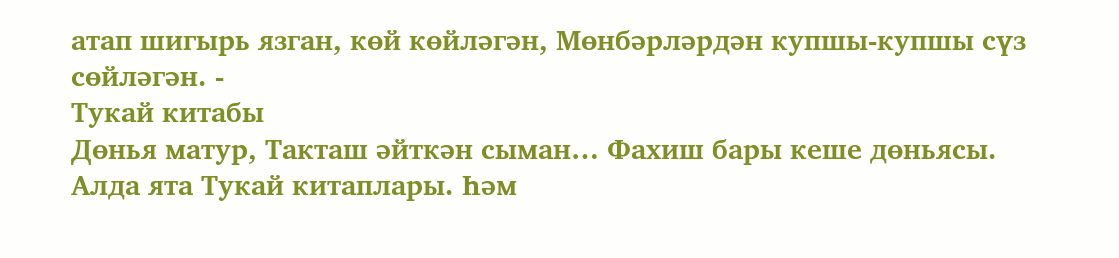атап шигырь язган, көй көйләгән, Мөнбәрләрдән купшы-купшы сүз сөйләгән. -
Тукай китабы
Дөнья матур, Такташ әйткән сыман… Фахиш бары кеше дөньясы. Алда ята Тукай китаплары. Һәм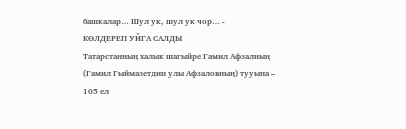башкалар… Шул ук, шул ук чор… -
КӨЛДЕРЕП УЙГА САЛДЫ
Татарстанның халык шагыйре Гамил Афзалның (Гамил Гыймазетдин улы Афзаловның) тууына – 105 ел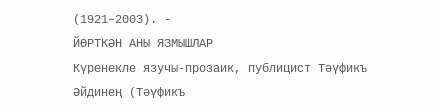(1921–2003). -
ЙӨРТКӘН АНЫ ЯЗМЫШЛАР
Күренекле язучы-прозаик, публицист Тәүфикъ Әйдинең (Тәүфикъ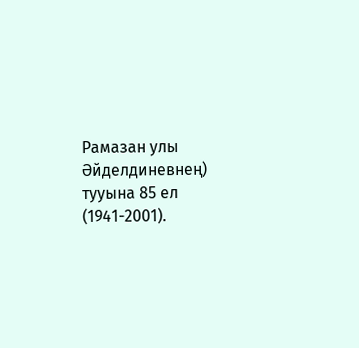Рамазан улы Әйделдиневнең) тууына 85 ел (1941-2001).